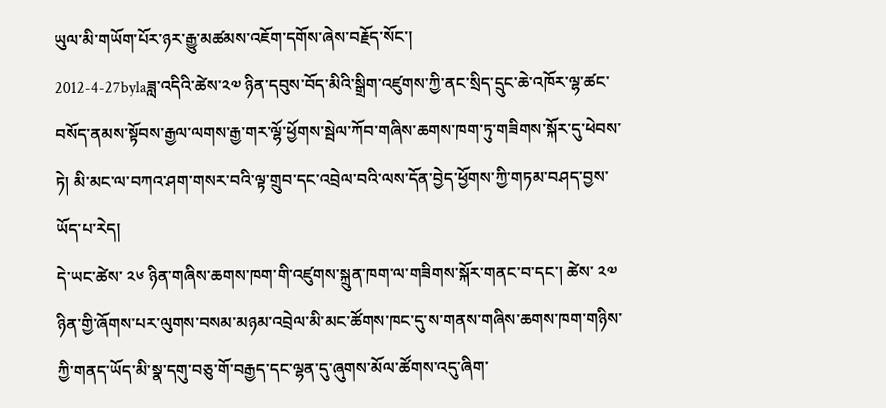ཡུལ་མི་གཡོག་པོར་ཉར་རྒྱུ་མཚམས་འཇོག་དགོས་ཞེས་བརྗོད་སོང་།
2012-4-27bylaཟླ་འདིའི་ཚེས་༢༧ ཉིན་དབུས་བོད་མིའི་སྒྲིག་འཛུགས་ཀྱི་ནང་སྲིད་དྲུང་ཆེ་འཁོར་ལྷ་ཚང་བསོད་ནམས་སྟོབས་རྒྱལ་ལགས་རྒྱ་གར་ལྷོ་ཕྱོགས་སྦེལ་ཀོབ་གཞིས་ཆགས་ཁག་ཏུ་གཟིགས་སྐོར་དུ་ཕེབས་ཏེ། མི་མང་ལ་བཀའ་ཤག་གསར་བའི་ལྟ་གྲུབ་དང་འབྲེལ་བའི་ལས་དོན་བྱེད་ཕྱོགས་ཀྱི་གཏམ་བཤད་བྱས་ཡོད་པ་རེད།
དེ་ཡང་ཚེས་ ༢༦ ཉིན་གཞིས་ཆགས་ཁག་གི་འཛུགས་སྐྲུན་ཁག་ལ་གཟིགས་སྐོར་གནང་བ་དང་། ཚེས་ ༢༧ ཉིན་གྱི་ཞོགས་པར་ལུགས་བསམ་མཉམ་འབྲེལ་མི་མང་ཚོགས་ཁང་དུ་ས་གནས་གཞིས་ཆགས་ཁག་གཉིས་ཀྱི་གནད་ཡོད་མི་སྣ་དགུ་བཅུ་གོ་བརྒྱད་དང་ལྷན་དུ་ཞུགས་མོལ་ཚོགས་འདུ་ཞིག་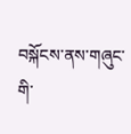བསྐོངས་ནས་གཞུང་གི་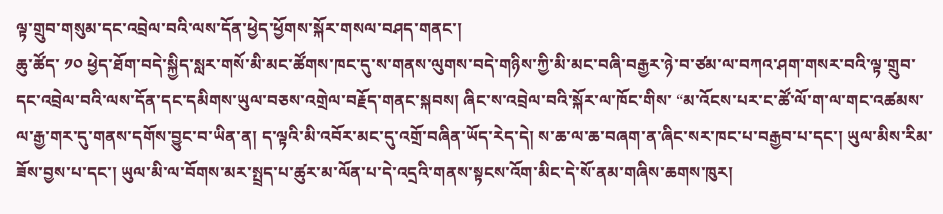ལྟ་གྲུབ་གསུམ་དང་འབྲེལ་བའི་ལས་དོན་ཕྱེད་ཕྱོགས་སྐོར་གསལ་བཤད་གནང་།
ཆུ་ཚོད་ ༡༠ ཕྱེད་ཐོག་བདེ་སྐྱིད་སླར་གསོ་མི་མང་ཚོགས་ཁང་དུ་ས་གནས་ལུགས་བདེ་གཉིས་ཀྱི་མི་མང་བཞི་བརྒྱར་ཉེ་བ་ཙམ་ལ་བཀའ་ཤག་གསར་བའི་ལྟ་གྲུབ་དང་འབྲེལ་བའི་ལས་དོན་དང་དམིགས་ཡུལ་བཅས་འགྲེལ་བརྗོད་གནང་སྐབས། ཞིང་ས་འབྲེལ་བའི་སྐོར་ལ་ཁོང་གིས་ “མ་འོངས་པར་ང་ཚོ་ལོ་ག་ལ་གང་འཚམས་ལ་རྒྱ་གར་དུ་གནས་དགོས་བྱུང་བ་ཡིན་ན། ད་ལྟའི་མི་འབོར་མང་དུ་འགྲོ་བཞིན་ཡོད་རེད་དེ། ས་ཆ་ལ་ཆ་བཞག་ན་ཞིང་སར་ཁང་པ་བརྒྱབ་པ་དང་། ཡུལ་མིས་རིམ་ཟོས་བྱས་པ་དང་། ཡུལ་མི་ལ་བོགས་མར་སྤྲད་པ་ཚུར་མ་ལོན་པ་དེ་འདྲའི་གནས་སྟངས་འོག་མིང་དེ་སོ་ནམ་གཞིས་ཆགས་ཁུར།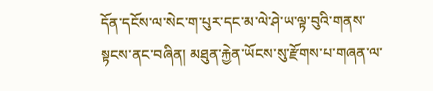དོན་དངོས་ལ་སེང་ག་པུར་དང་མ་ལེ་ཤེ་ཡ་ལྟ་བུའི་གནས་སྟངས་ནང་བཞིན། མཐུན་རྐྱེན་ཡོངས་སུ་རྫོགས་པ་གཞན་ལ་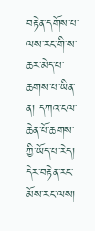བརྟེན་དགོས་པ་ལས་རང་གི་ས་ཆར་མེད་པ་ཆགས་པ་ཡིན་ན། དཀའ་ངལ་ཆེན་པོ་ཆགས་ཀྱི་ཡོད་པ་རེད། དེར་བརྟེན་རང་མོས་རང་ལས།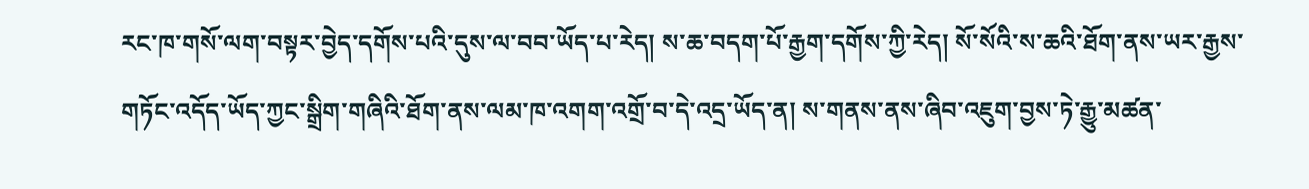རང་ཁ་གསོ་ལག་བསྟར་བྱེད་དགོས་པའི་དུས་ལ་བབ་ཡོད་པ་རེད། ས་ཆ་བདག་པོ་རྒྱག་དགོས་ཀྱི་རེད། སོ་སོའི་ས་ཆའི་ཐོག་ནས་ཡར་རྒྱས་གཏོང་འདོད་ཡོད་ཀྱང་སྒྲིག་གཞིའི་ཐོག་ནས་ལམ་ཁ་འགག་འགྲོ་བ་དེ་འདྲ་ཡོད་ན། ས་གནས་ནས་ཞིབ་འཇུག་བྱས་ཏེ་རྒྱུ་མཚན་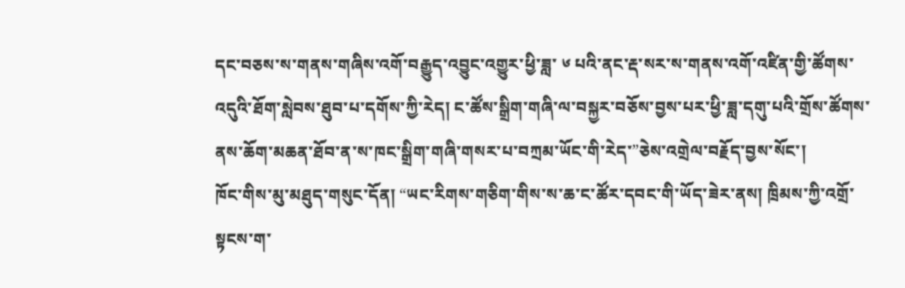དང་བཅས་ས་གནས་གཞིས་འགོ་བརྒྱུད་འབྱུང་འགྱུར་ཕྱི་ཟླ་ ༦ པའི་ནང་རྡ་སར་ས་གནས་འགོ་འཛིན་གྱི་ཚོགས་འདུའི་ཐོག་སླེབས་ཐུབ་པ་དགོས་ཀྱི་རེད། ང་ཚོས་སྒྲིག་གཞི་ལ་བསྐྱར་བཅོས་བྱས་པར་ཕྱི་ཟླ་དགུ་པའི་གྲོས་ཚོགས་ནས་ཆོག་མཆན་ཐོབ་ན་ས་ཁང་སྒྲིག་གཞི་གསར་པ་བཀྲམ་ཡོང་གི་རེད་”ཅེས་འགྲེལ་བརྗོད་བྱས་སོང་།
ཁོང་གིས་མུ་མཐུད་གསུང་དོན། “ཡང་རིགས་གཅིག་གིས་ས་ཆ་ང་ཚོར་དབང་གི་ཡོད་ཟེར་ནས། ཁྲིམས་ཀྱི་འགྲོ་སྟངས་ག་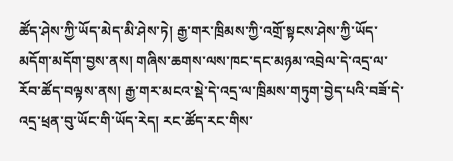ཚོད་ཤེས་ཀྱི་ཡོད་མེད་མི་ཤེས་ཏེ། རྒྱ་གར་ཁྲིམས་ཀྱི་འགྲོ་སྟངས་ཤེས་ཀྱི་ཡོད་མདོག་མདོག་བྱས་ནས། གཞིས་ཆགས་ལས་ཁང་དང་མཉམ་འབྲེལ་དེ་འདྲ་ལ་རོབ་ཚོད་བལྟས་ནས། རྒྱ་གར་མངའ་སྡེ་དེ་འདྲ་ལ་ཁྲིམས་གཏུག་བྱེད་པའི་བཟོ་དེ་འདྲ་ཕྲན་བུ་ཡོང་གི་ཡོད་རེད། རང་ཚོད་རང་གིས་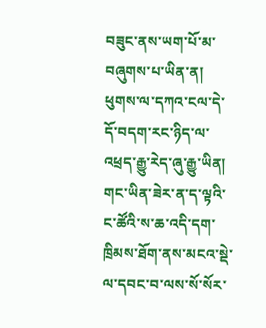བཟུང་ནས་ཡག་པོ་མ་བཞུགས་པ་ཡིན་ན། ཕུགས་ལ་དཀའ་ངལ་དེ་དོ་བདག་རང་ཉིད་ལ་འཕྲད་རྒྱུ་རེད་ཞུ་རྒྱུ་ཡིན། གང་ཡིན་ཟེར་ན་ད་ལྟའི་ང་ཚོའི་ས་ཆ་འདི་དག་ཁྲིམས་ཐོག་ནས་མངའ་སྡེ་ལ་དབང་བ་ལས་སོ་སོར་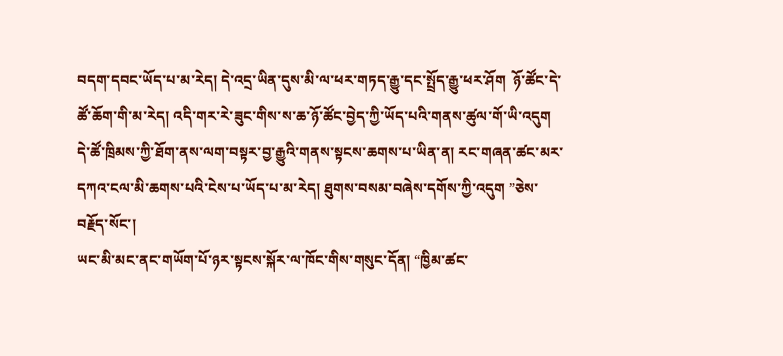བདག་དབང་ཡོད་པ་མ་རེད། དེ་འདྲ་ཡིན་དུས་མི་ལ་ཕར་གཏད་རྒྱུ་དང་སྤྲོད་རྒྱུ་ཕར་ཤོག  ཉོ་ཚོང་དེ་ཚོ་ཆོག་གི་མ་རེད། འདི་གར་རེ་ཟུང་གིས་ས་ཆ་ཉོ་ཚོང་བྱེད་ཀྱི་ཡོད་པའི་གནས་ཚུལ་གོ་ཡི་འདུག དེ་ཚོ་ཁྲིམས་ཀྱི་ཐོག་ནས་ལག་བསྟར་བྱ་རྒྱུའི་གནས་སྟངས་ཆགས་པ་ཡིན་ན། རང་གཞན་ཚང་མར་དཀའ་ངལ་མི་ཆགས་པའི་ངེས་པ་ཡོད་པ་མ་རེད། ཐུགས་བསམ་བཞེས་དགོས་ཀྱི་འདུག ”ཅེས་བརྗོད་སོང་།
ཡང་མི་མང་ནང་གཡོག་པོ་ཉར་སྟངས་སྐོར་ལ་ཁོང་གིས་གསུང་དོན། “ཁྱིམ་ཚང་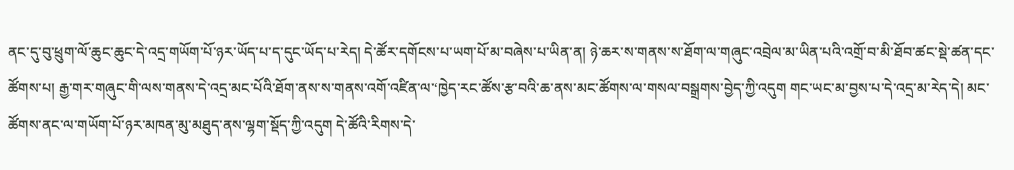ནང་དུ་བུ་ཕྲུག་ལོ་ཆུང་ཆུང་དེ་འདྲ་གཡོག་པོ་ཉར་ཡོད་པ་ད་དུང་ཡོད་པ་རེད། དེ་ཚོར་དགོངས་པ་ཡག་པོ་མ་བཞེས་པ་ཡིན་ན། ཉེ་ཆར་ས་གནས་ས་ཐོག་ལ་གཞུང་འབྲེལ་མ་ཡིན་པའི་འགྲོ་བ་མི་ཐོབ་ཚང་སྡེ་ཚན་དང་ཚོགས་པ། རྒྱ་གར་གཞུང་གི་ལས་གནས་དེ་འདྲ་མང་པོའི་ཐོག་ནས་ས་གནས་འགོ་འཛིན་ལ་‘ཁྱེད་རང་ཚོས་རྩ་བའི་ཆ་ནས་མང་ཚོགས་ལ་གསལ་བསྒྲགས་བྱེད་ཀྱི་འདུག གང་ཡང་མ་བྱས་པ་དེ་འདྲ་མ་རེད་དེ། མང་ཚོགས་ནང་ལ་གཡོག་པོ་ཉར་མཁན་མུ་མཐུད་ནས་ལྷག་སྡོད་ཀྱི་འདུག དེ་ཚོའི་རིགས་དེ་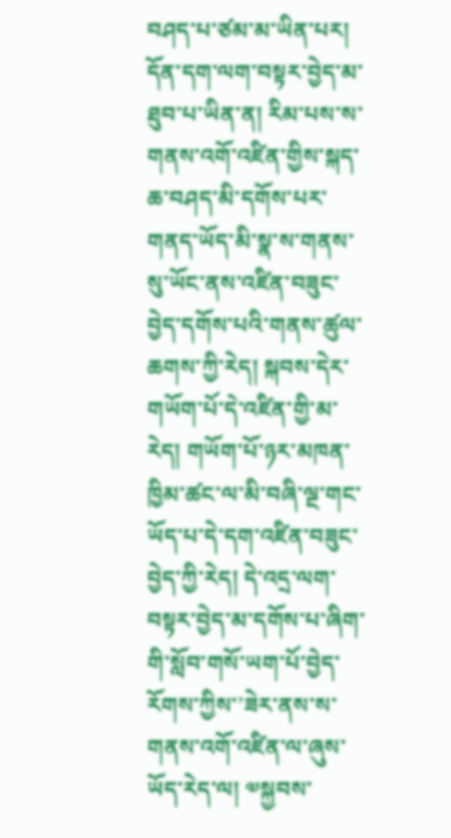བཤད་པ་ཙམ་མ་ཡིན་པར། དོན་དག་ལག་བསྟར་བྱེད་མ་ཐུབ་པ་ཡིན་ན། རིམ་པས་ས་གནས་འགོ་འཛིན་གྱིས་སྐད་ཆ་བཤད་མི་དགོས་པར་གནད་ཡོད་མི་སྣ་ས་གནས་སུ་ཡོང་ནས་འཛིན་བཟུང་བྱེད་དགོས་པའི་གནས་ཚུལ་ཆགས་ཀྱི་རེད། སྐབས་དེར་གཡོག་པོ་དེ་འཛིན་གྱི་མ་རེད། གཡོག་པོ་ཉར་མཁན་ཁྱིམ་ཚང་ལ་མི་བཞི་ལྔ་གང་ཡོད་པ་དེ་དག་འཛིན་བཟུང་བྱེད་ཀྱི་རེད། དེ་འདྲ་ལག་བསྟར་བྱེད་མ་དགོས་པ་ཞིག་གི་སློབ་གསོ་ཡག་པོ་བྱེད་རོགས་ཀྱིས་’ཟེར་ནས་ས་གནས་འགོ་འཛིན་ལ་ཞུས་ཡོད་རེད་ལ། ༧སྐྱབས་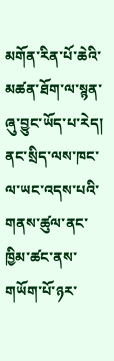མགོན་རིན་པོ་ཆེའི་མཚན་ཐོག་ལ་སྙན་ཞུ་བྱུང་ཡོད་པ་རེད། ནང་སྲིད་ལས་ཁང་ལ་ཡང་འདས་པའི་གནས་ཚུལ་ནང་ཁྱིམ་ཚང་ནས་གཡོག་པོ་ཉར་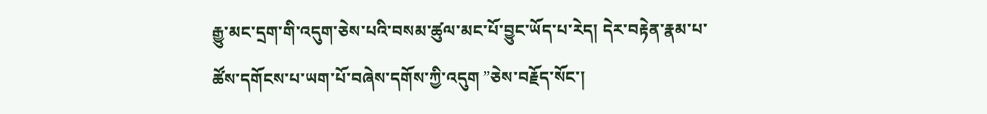རྒྱུ་མང་དྲག་གི་འདུག་ཅེས་པའི་བསམ་ཚུལ་མང་པོ་བྱུང་ཡོད་པ་རེད། དེར་བརྟེན་རྣམ་པ་ཚོས་དགོངས་པ་ཡག་པོ་བཞེས་དགོས་ཀྱི་འདུག ”ཅེས་བརྗོད་སོང་།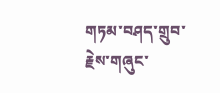གཏམ་བཤད་གྲུབ་རྗེས་གཞུང་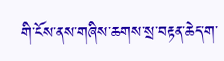གི་ངོས་ནས་གཞིས་ཆགས་སྲ་བརྟན་ཆེད་ག་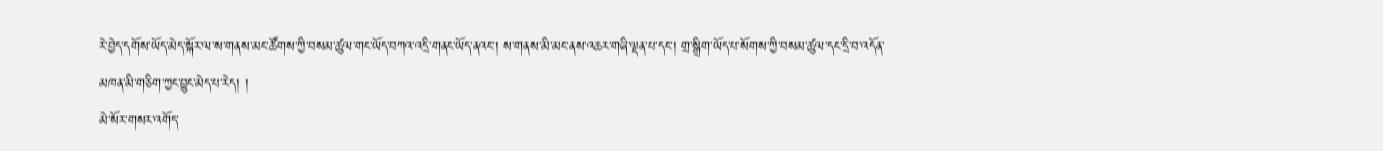རེ་བྱེད་དགོས་ཡོད་མེད་སྐོར་ལ་ས་གནས་མང་ཚོགས་ཀྱི་བསམ་ཚུལ་གང་ཡོད་བཀའ་འདྲི་གནང་ཡོད་ནའང་། ས་གནས་མི་མང་ནས་འཆར་གཞི་ལྡན་པ་དང་། གྲ་སྒྲིག་ཡོད་པ་སོགས་ཀྱི་བསམ་ཚུལ་དང་དྲི་བ་འདོན་མཁན་མི་གཅིག་ཀྱང་བྱུང་མེད་པ་རེད། །
མེ་སོར་གསར་འགོད་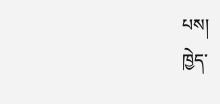པས།
ཁྱེད་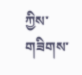ཀྱིས་གཟིགས་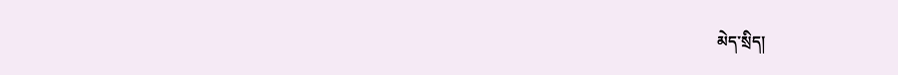མེད་སྲིད།